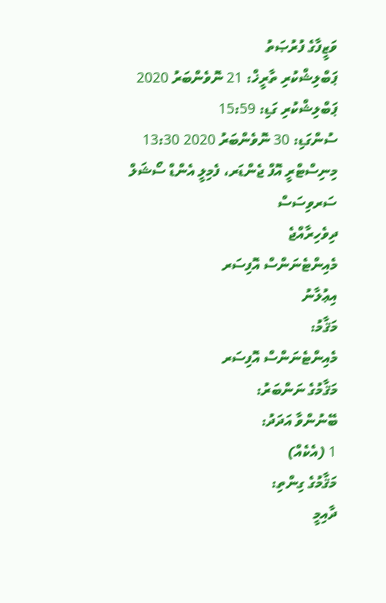ވަޒީފާގެ ފުރުޞަތު
ޕަބްލިޝްކުރި ތާރީޚް: 21 ނޮވެންބަރު 2020
ޕަބްލިޝްކުރި ގަޑި: 15:59
ސުންގަޑި: 30 ނޮވެންބަރު 2020 13:30
މިނިސްޓްރީ އޮފް ޖެންޑަރ، ފެމިލީ އެންޑް ސޯޝަލް ސަރވިސަސް
ދިވެހިރާއްޖެ
މެއިންޓެނަންސް އޮފިސަރ
އިޢުލާނު
މަޤާމު:
މެއިންޓެނަންސް އޮފިސަރ
މަޤާމުގެ ނަންބަރު:
ބޭނުންވާ އަދަދު:
1 (އެކެއް)
މަޤާމުގެ ގިންތި:
ދާއިމީ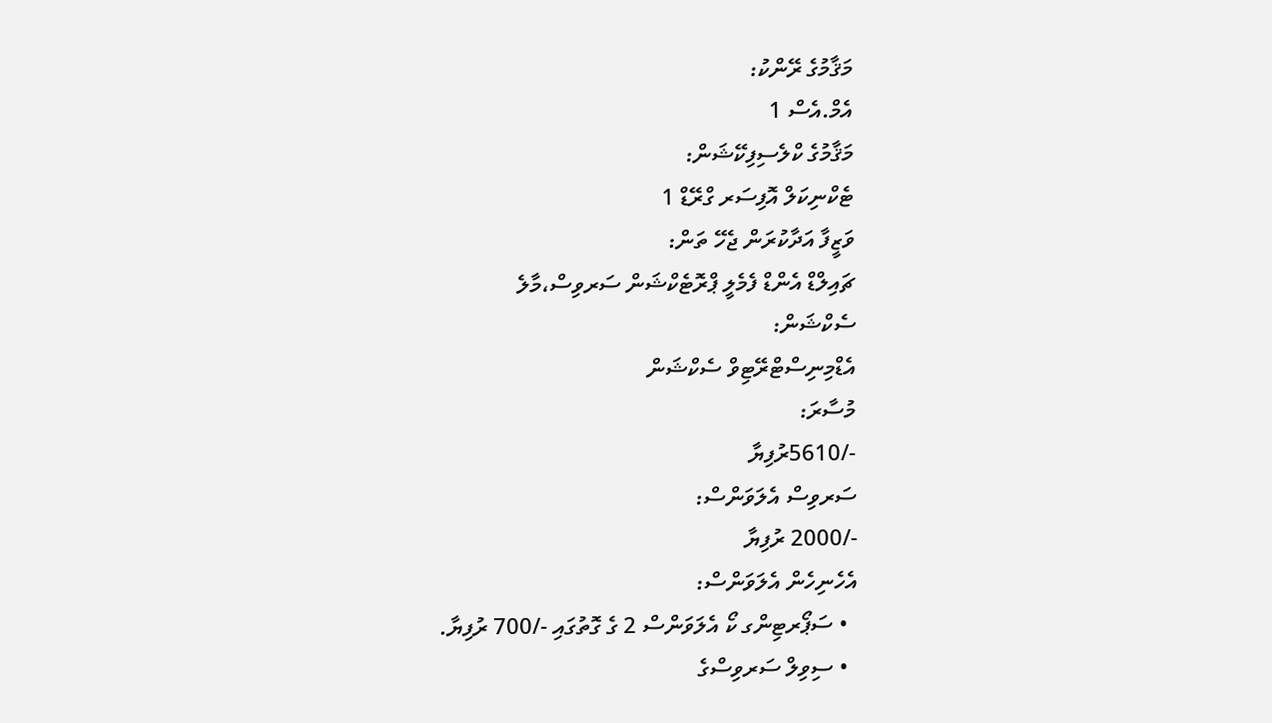މަޤާމުގެ ރޭންކު:
އެމް.އެސް 1
މަޤާމުގެ ކްލެސިފިކޭޝަން:
ޓެކްނިކަލް އޮފިސަރ ގްރޭޑް 1
ވަޒީފާ އަދާކުރަން ޖެހޭ ތަން:
ޗައިލްޑް އެންޑް ފެމެލީ ޕްރޮޓެކްޝަން ސަރވިސް،މާލެ
ސެކްޝަން:
އެޑްމިނިސްޓްރޭޓިވް ސެކްޝަން
މުސާރަ:
-/5610ރުފިޔާ
ސަރވިސް އެލަވަންސް:
-/2000 ރުފިޔާ
އެހެނިހެން އެލަވަންސް:
  • ސަޕޯރޓިންގ ކޯ އެލަވަންސް 2 ގެ ގޮތުގައި -/700 ރުފިޔާ.
  • ސިވިލް ސަރވިސްގެ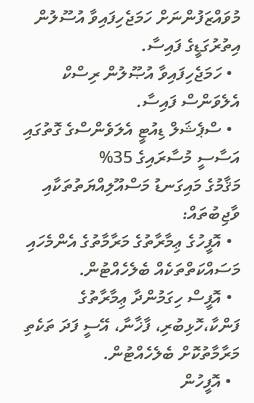މުވައްޒަފުންނަށް ހަމަޖެހިފައިވާ އުސޫލުން އިތުރުގަޑީގެ ފައިސާ.
  • ހަމަޖެހިފައިވާ އުޞޫލުން ރިސްކް އެލެވަންސް ފައިސާ.
  • ސްޕެޝަލް ޑިއުޓީ އެލަވެންސްގެ ގޮތުގައި އަސާސީ މުސާރައިގެ 35%
މަޤާމުގެ މައިގަނޑު މަސްއޫލިއްޔަތުތަކާއި ވާޖިބުތައް:
  • އޮފީހުގެ ޢިމާރާތުގެ މަރާމާތުގެ އެންމެހައި މަސައްކަތްތަކެއް ބެލެހެއްޓުން.
  • އޮފީސް ހިގަމުންދާ ޢިމާރާތުގެ ފަންކާ،ހޮޅިބުރި، ފާޚާނާ، އޭސީ ފަދަ ތަކެތި މަރާމާތުކޮށް ބެލެހެއްޓުން.
  • އޮފީހުން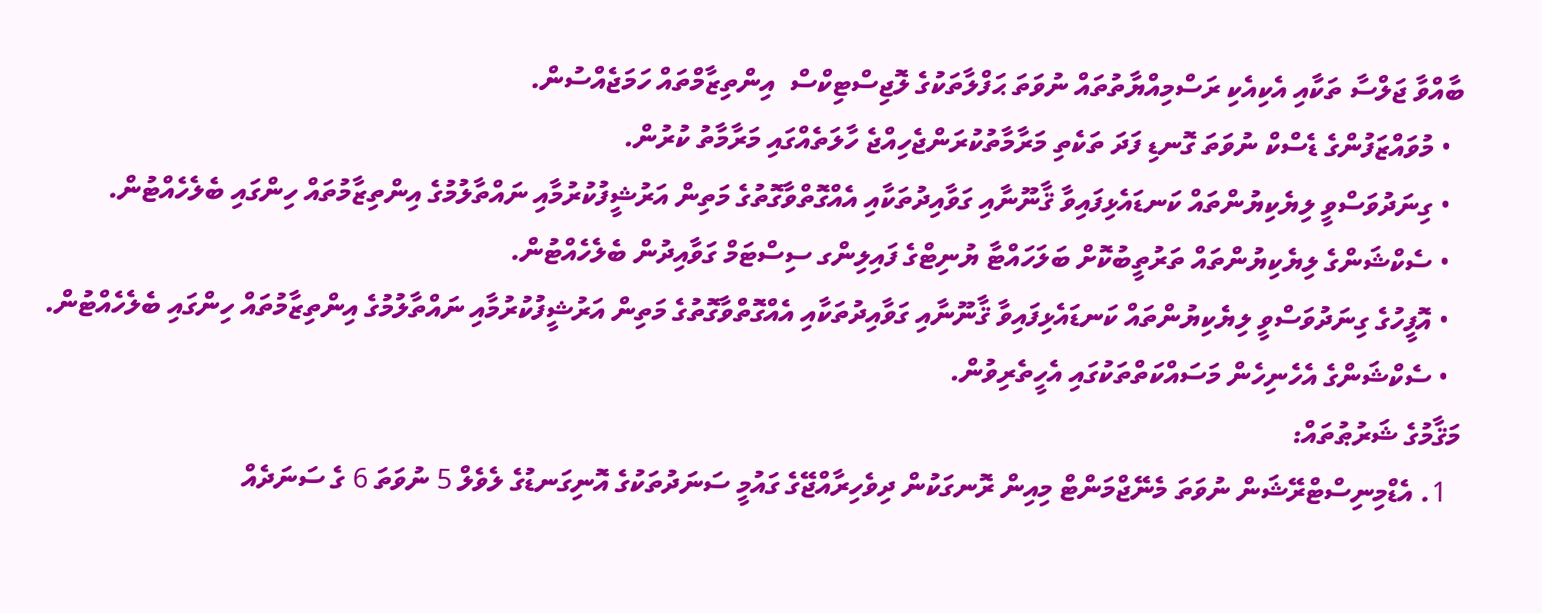ބާއްވާ ޖަލްސާ ތަކާއި އެކިއެކި ރަސްމިއްޔާތުތައް ނުވަތަ ޙަފްލާތަކުގެ ލޮޖިސްޓިކްސް  އިންތިޒާމްތައް ހަމަޖެއްސުން.
  • މުވައްޒަފުންގެ ޑެސްކް ނުވަތަ ގޮނޑި ފަދަ ތަކެތި މަރާމާތުކުރަންޖެހިއްޖެ ހާލަތެއްގައި މަރާމާތު ކުރުން.
  • ގިނަދުވަސްވީ ލިޔެކިޔުންތައް ކަނޑައެޅިފައިވާ ޤާނޫނާއި ގަވާއިދުތަކާއި އެއްގޮތްވާގޮތުގެ މަތިން އަރުޝީފުކުރުމާއި ނައްތާލުމުގެ އިންތިޒާމުތައް ހިންގައި ބެލެހެއްޓުން.
  • ސެކްޝަންގެ ލިޔެކިޔުންތައް ތަރުތީބުކޮށް ބަލަހައްޓާ ޔުނިޓްގެ ފައިލިންގ ސިސްޓަމް ގަވާއިދުން ބެލެހެއްޓުން.
  • އޮފީހުގެ ގިނަދުވަސްވީ ލިޔެކިޔުންތައް ކަނޑައެޅިފައިވާ ޤާނޫނާއި ގަވާއިދުތަކާއި އެއްގޮތްވާގޮތުގެ މަތިން އަރުޝީފުކުރުމާއި ނައްތާލުމުގެ އިންތިޒާމުތައް ހިންގައި ބެލެހެއްޓުން.
  • ސެކްޝަންގެ އެހެނިހެން މަސައްކަތްތަކުގައި އެހީތެރިވުން.
މަޤާމުގެ ޝަރުޠުތައް:
  1. އެޑްމިނިސްޓްރޭޝަން ނުވަތަ މެނޭޖްމަންޓް މިއިން ރޮނގަކުން ދިވެހިރާއްޖޭގެ ގައުމީ ސަނަދުތަކުގެ އޮނިގަނޑުގެ ލެވެލް 5 ނުވަތަ 6 ގެ ސަނަދެއް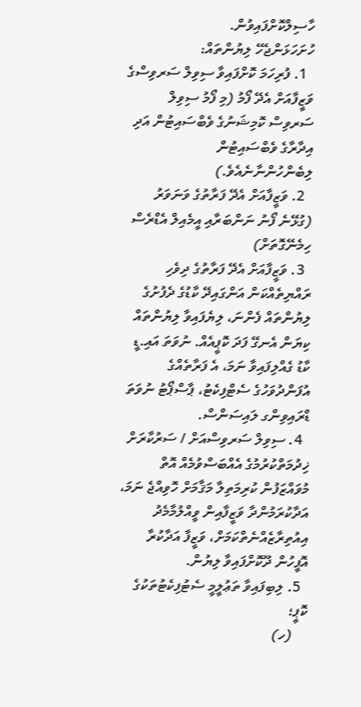ހާސިލްކޮށްފައިވުން.
ހުށަހަޅަންޖެހޭ ލިޔުންތައް:
  1. ފުރިހަމަ ކޮށްފައިވާ ސިވިލް ސަރވިސްގެ ވަޒީފާއަށް އެދޭ ފޯމު (މި ފޯމު ސިވިލް ސަރވިސް ކޮމިޝަނުގެ ވެބްސައިޓުން އަދި އިދާރާގެ ވެބްސައިޓުން ލިބެންހުންނާނެއެވެ.)
  2. ވަޒީފާއަށް އެދޭ ފަރާތުގެ ވަނަވަރު (ގުޅޭނެ ފޯނު ނަންބަރާއި އީމެއިލް އެޑްރެސް ހިމެނޭގޮތަށް)
  3. ވަޒީފާއަށް އެދޭ ފަރާތުގެ ދިވެހި ރައްޔިތެއްކަން އަންގައިދޭ ކާޑުގެ ދެފުށުގެ ލިޔުންތައް ފެންނަ، ލިޔެފައިވާ ލިޔުންތައް ކިޔަން އެނގޭ ފަދަ ކޮޕީއެއް. ނުވަތަ އައި.ޑީ ކާޑު ގެއްލިފައިވާ ނަމަ، އެ ފަރާތެއްގެ އުފަންދުވަހުގެ ސެޓްފިކެޓު، ޕާސްޕޯޓު ނުވަތަ ޑްރައިވިންގ ލައިސަންސް.
  4. ސިވިލް ސަރވިސްއަށް / ސަރުކާރަށް ޚިދުމަތްކުރުމުގެ އެއްބަސްވުމެއް އޮތް މުވައްޒަފުން ކުރިމަތިލާ މަޤާމަށް ހޮވިއްޖެ ނަމަ، އަދާކުރަމުންދާ ވަޒީފާއިން ވީއްލުމާމެދު އިއުތިރާޒެއްނެތްކަމަށް، ވަޒީފާ އަދާކުރާ އޮފީހުން ދޫކޮށްފައިވާ ލިޔުން.
  5. ލިބިފައިވާ ތަޢުލީމީ ސެޓުފިކެޓުތަކުގެ ކޮޕީ؛
    (ހ)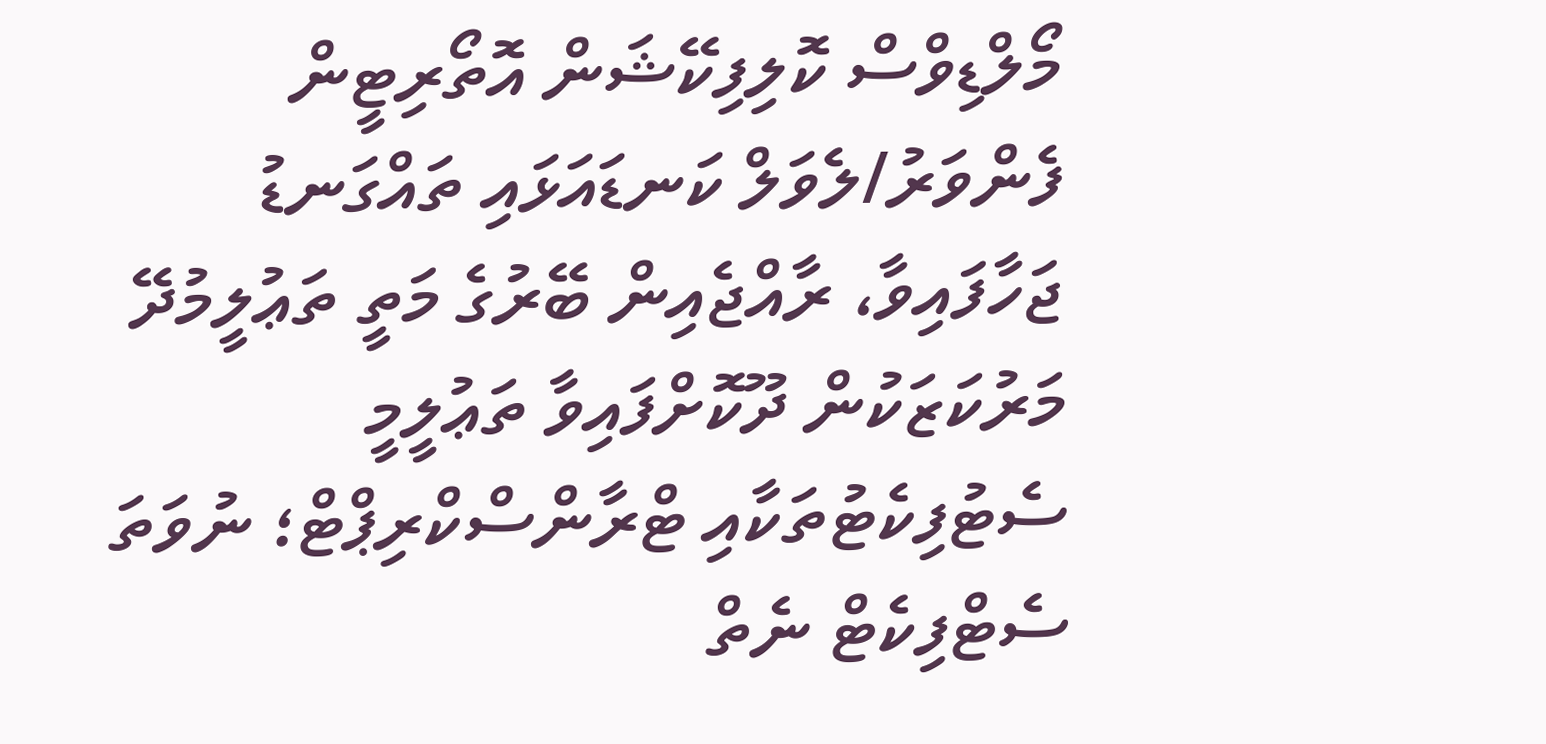މޯލްޑިވްސް ކޮލިފިކޭޝަން އޮތޯރިޓީން ފެންވަރު/ލެވަލް ކަނޑައަޅައި ތައްގަނޑު ޖަހާފައިވާ، ރާއްޖެއިން ބޭރުގެ މަތީ ތަޢުލީމުދޭ މަރުކަޒަކުން ދޫކޮށްފައިވާ ތަޢުލީމީ ސެޓުފިކެޓުތަކާއި ޓްރާންސްކްރިޕްޓް؛ ނުވަތަ ސެޓްފިކެޓް ނެތް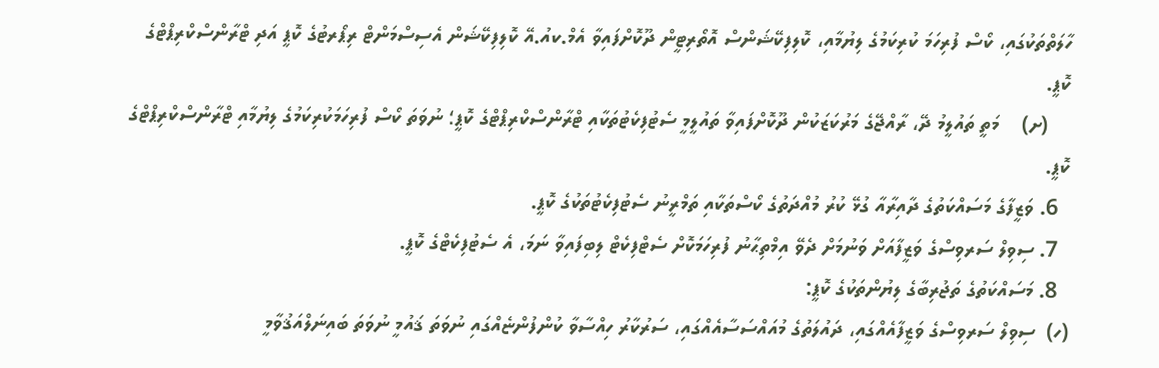ހާލަތްތަކުގައި، ކޯސް ފުރިހަމަ ކުރިކަމުގެ ލިޔުމާއި، ކޮލިފިކޭޝަންސް އޮތޯރިޓީން ދޫކޮށްފައިވާ އެމް.ކއު.އޭ ކޮލިފިކޭޝަން އެސިސްމަންޓް ރިޕޯރޓުގެ ކޮޕީ އަދި ޓްރާންސްކްރިޕްޓްގެ ކޮޕީ.
    (ށ)    މަތީ ތައުލީމު ދޭ، ރާއްޖޭގެ މަރުކަޒަކުން ދޫކޮށްފައިވާ ތައުލީމީ ސެޓުފިކެޓުތަކާއި ޓްރާންސްކްރިޕްޓްގެ ކޮޕީ؛ ނުވަތަ ކޯސް ފުރިހަމަކުރިކަމުގެ ލިޔުމާއި ޓްރާންސްކްރިޕްޓްގެ ކޮޕީ.
  6. ވަޒީފާގެ މަސައްކަތުގެ ދާއިރާއާ ގުޅޭ ކުރު މުއްދަތުގެ ކޯސްތަކާއި ތަމްރީނު ސެޓުފިކެޓުތަކުގެ ކޮޕީ.
  7. ސިވިލް ސަރވިސްގެ ވަޒީފާއަށް ވަނުމަށް ދެވޭ އިމްތިޙާނު ފުރިހަމަކޮށް ސެޓްފިކެޓް ލިބިފައިވާ ނަމަ، އެ ސެޓުފިކެޓްގެ ކޮޕީ.
  8. މަސައްކަތުގެ ތަޖުރިބާގެ ލިޔުންތަކުގެ ކޮޕީ:
(ހ)  ސިވިލް ސަރވިސްގެ ވަޒީފާއެއްގައި، ދައުލަތުގެ މުއައްސަސާއެއްގައި، ސަރުކާރު ހިއްސާވާ ކުންފުންޏެއްގައި ނުވަތަ ޤައުމީ ނުވަތަ ބައިނަލްއަޤުވާމީ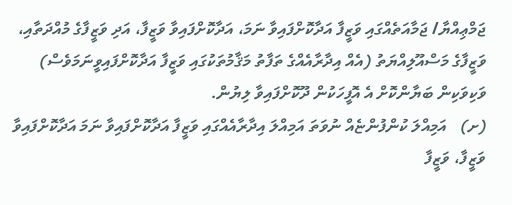ޖަމްޢިއްޔާ/ ޖަމާއަތެއްގައި ވަޒީފާ އަދާކޮށްފައިވާ ނަމަ، އަދާކޮށްފައިވާ ވަޒީފާ، އަދި ވަޒީފާގެ މުއްދަތާއި، ވަޒީފާގެ މަސްއޫލިއްޔަތު (އެއް އިދާރާއެއްގެ ތަފާތު މަޤާމުތަކުގައި ވަޒީފާ އަދާކޮށްފައިވީނަމަވެސް) ވަކިވަކިން ބަޔާންކޮށް އެ އޮފީހަކުން ދޫކޮށްފައިވާ ލިޔުން.
(ށ)   އަމިއްލަ ކުންފުންޏެއް ނުވަތަ އަމިއްލަ އިދާރާއެއްގައި ވަޒީފާ އަދާކޮށްފައިވާ ނަމަ އަދާކޮށްފައިވާ ވަޒީފާ، ވަޒީފާ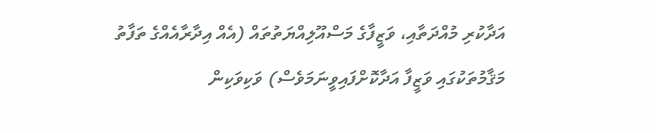އަދާކުރި މުއްދަތާއި، ވަޒީފާގެ މަސްއޫލިއްޔަތުތައް (އެއް އިދާރާއެއްގެ ތަފާތު މަޤާމުތަކުގައި ވަޒީފާ އަދާކޮށްފައިވީނަމަވެސް) ވަކިވަކިން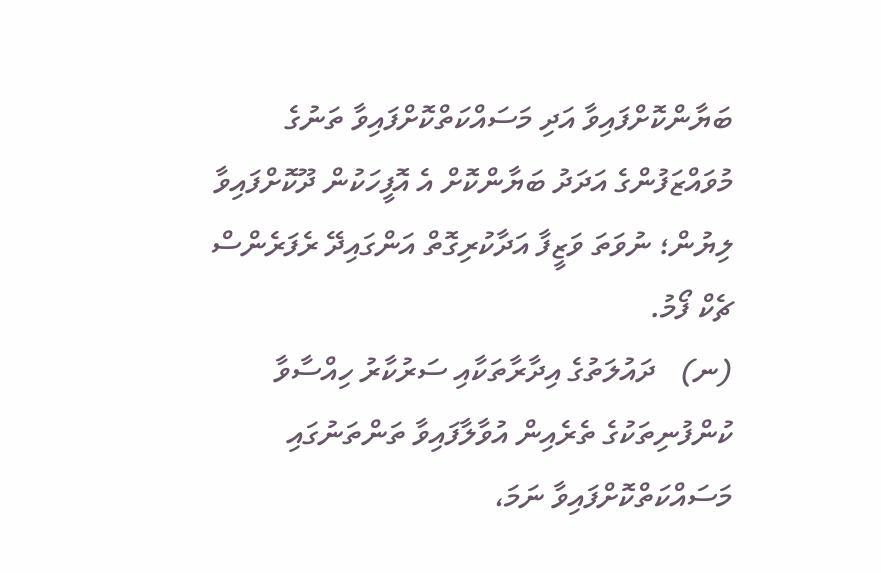ބަޔާންކޮށްފައިވާ އަދި މަސައްކަތްކޮށްފައިވާ ތަނުގެ މުވައްޒަފުންގެ އަދަދު ބަޔާންކޮށް އެ އޮފީހަކުން ދޫކޮށްފައިވާ ލިޔުން؛ ނުވަތަ ވަޒީފާ އަދާކުރިގޮތް އަންގައިދޭ ރެފަރެންސް ޗެކް ފޯމު.
(ނ)   ދައުލަތުގެ އިދާރާތަކާއި ސަރުކާރު ހިއްސާވާ ކުންފުނިތަކުގެ ތެރެއިން އުވާލާފައިވާ ތަންތަނުގައި މަސައްކަތްކޮށްފައިވާ ނަމަ،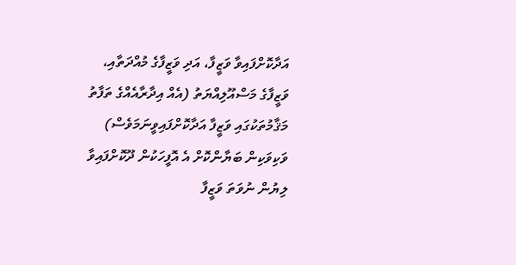އަދާކޮށްފައިވާ ވަޒީފާ، އަދި ވަޒީފާގެ މުއްދަތާއި، ވަޒީފާގެ މަސްއޫލިއްޔަތު (އެއް އިދާރާއެއްގެ ތަފާތު މަޤާމުތަކުގައި ވަޒީފާ އަދާކޮށްފައިވީނަމަވެސް) ވަކިވަކިން ބަޔާންކޮށް އެ އޮފީހަކުން ދޫކޮށްފައިވާ ލިޔުން ނުވަތަ ވަޒީފާ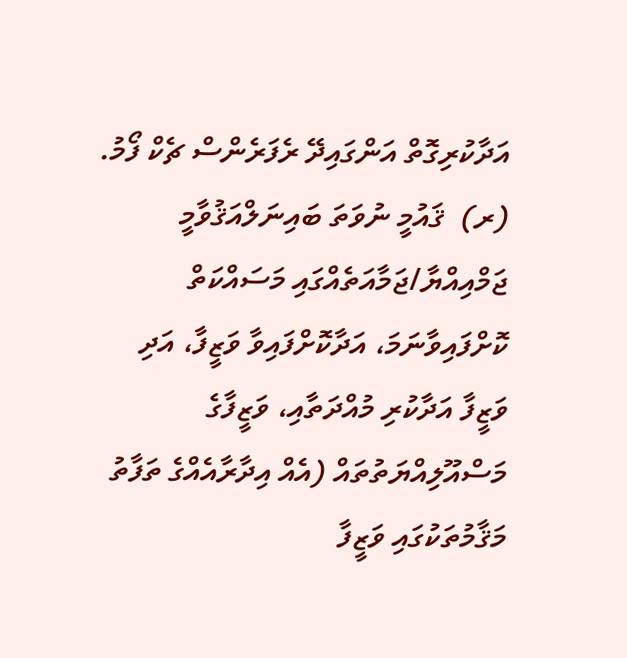އަދާކުރިގޮތް އަންގައިދޭ ރެފަރެންސް ޗެކް ފޯމު.
(ރ)  ޤައުމީ ނުވަތަ ބައިނަލްއަޤުވާމީ ޖަމްއިއްޔާ/ޖަމާއަތެއްގައި މަސައްކަތް ކޮށްފައިވާނަމަ، އަދާކޮށްފައިވާ ވަޒީފާ، އަދި ވަޒީފާ އަދާކުރި މުއްދަތާއި، ވަޒީފާގެ މަސްއޫލިއްޔަތުތައް (އެއް އިދާރާއެއްގެ ތަފާތު މަޤާމުތަކުގައި ވަޒީފާ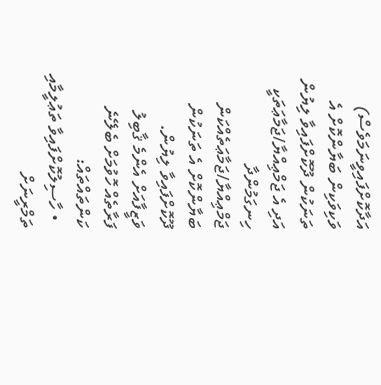އަދާކޮށްފައިވީނަމަވެސް) ވަކިވަކިން ބަޔާންކޮށް އެ ތަނަކުން ދޫކޮށްފައިވާ ލިޔުން އަދި އެ ޖަމްޢިއްޔާ/ޖަމާޢަތަކީ ހިނގަމުންދާ ޖަމްޢިއްޔާ/ޖަމާޢަތެއްކަން ބަޔާންކޮށް އެ ތަނަކުން ދޫކޮށްފައިވާ ލިޔުން.
ވަޒީފާއަށް އެންމެ ޤާބިލު ފަރާތެއް ހޮވުމަށް ބެލޭނެ ކަންތައްތައް:
  • ހާސިލުކޮށްފައިވާ ތަޢުލީމާއި ތަމްރީނަށް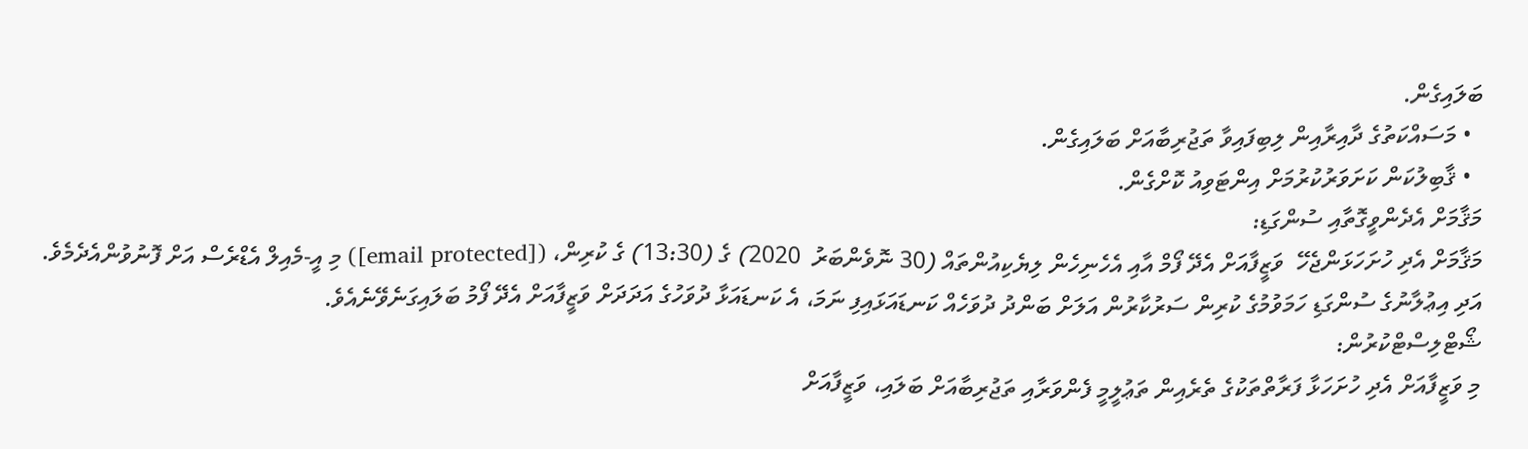ބަލައިގެން.
  • މަސައްކަތުގެ ދާއިރާއިން ލިބިފައިވާ ތަޖުރިބާއަށް ބަލައިގެން.
  • ޤާބިލުކަން ކަށަވަރުކުރުމަށް އިންޓަވިއު ކޮށްގެން.
މަޤާމަށް އެދެންވީގޮތާއި ސުންގަޑި:
މަޤާމަށް އެދި ހުށަހަޅަންޖެހޭ  ވަޒީފާއަށް އެދޭ ފޯމް އާއި އެހެނިހެން ލިޔެކިއުންތައް (30 ނޮވެންބަރު  2020) ގެ (13:30) ގެ ކުރިން، ([email protected]) މި އީ-މެއިލް އެޑްރެސް އަށް ފޮނުވުންއެދެމެވެ.
އަދި އިޢުލާނުގެ ސުންގަޑި ހަމަވުމުގެ ކުރިން ސަރުކާރުން އަލަށް ބަންދު ދުވަހެއް ކަނޑައަޅައިފި ނަމަ، އެ ކަނޑައަޅާ ދުވަހުގެ އަދަދަށް ވަޒީފާއަށް އެދޭ ފޯމު ބަލައިގަނެވޭނެއެވެ.
ޝޯޓްލިސްޓްކުރުން:
މި ވަޒީފާއަށް އެދި ހުށަހަޅާ ފަރާތްތަކުގެ ތެރެއިން ތަޢުލީމީ ފެންވަރާއި ތަޖުރިބާއަށް ބަލައި، ވަޒީފާއަށް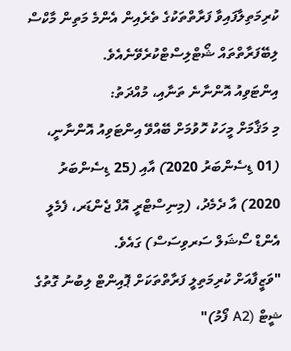ކުރިމަތިލާފައިވާ ފަރާތްތަކުގެ ތެރެއިން އެންމެ މަތިން މާކްސް ލިބޭފަރާތްތައް ޝޯޓްލިސްޓްކުރެވޭނެއެވެ.
އިންޓަވިއު އޮންނާނެ ތަނާއި، މުއްދަތު:
މި މަޤާމަށް މީހަކު ހޮވުމަށް ބޭއްވޭ އިންޓަވިއު އޮންނާނީ، (01 ޑިސެންބަރު 2020) އާއި (25 ޑިސެންބަރު 2020) އާ ދެމެދު، (މިނިސްޓްރީ އޮފް ޖެންޑަރ، ފެމެލީ އެންޑް ސޯޝަލް ސަރވިސަސް) ގައެވެ.
"ވަޒީފާއަށް ކުރިމަތިލީ ފަރާތްތަކަށް ޕޮއިންޓް ލިބުނު ގޮތުގެ ޝީޓް (A2 ފޯމު)"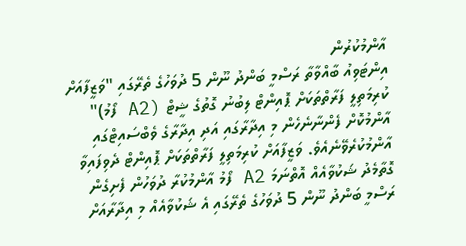އާންމުކުރުން
އިންޓަވިއު ބާއްވާތާ ރަސްމީ ބަންދު ނޫން 5 ދުވަހުގެ ތެރޭގައި "ވަޒީފާއަށް ކުރިމަތިލީ ފަރާތްތަކަށް ޕޮއިންޓް ލިބުނު ގޮތުގެ ޝީޓް (A2 ފޯމު)" އާންމުކޮށް ފެންނާނެހެން މި އިދާރާގައި އަދި އިދާރާގެ ވެބްސައިޓްގައި އާންމުކުރެވޭނެއެވެ. ވަޒީފާއަށް ކުރިމަތިލީ ފަރާތްތަކަށް ޕޮއިންޓް ދެވިފައިވާ ގޮތާމެދު ޝަކުވާއެއް އޮތްނަމަ A2 ފޯމު އާންމުކުރާ ދުވަހުން ފެށިގެން ރަސްމީ ބަންދު ނޫން 5 ދުވަހުގެ ތެރޭގައި އެ ޝަކުވާއެއް މި އިދާރާއަށް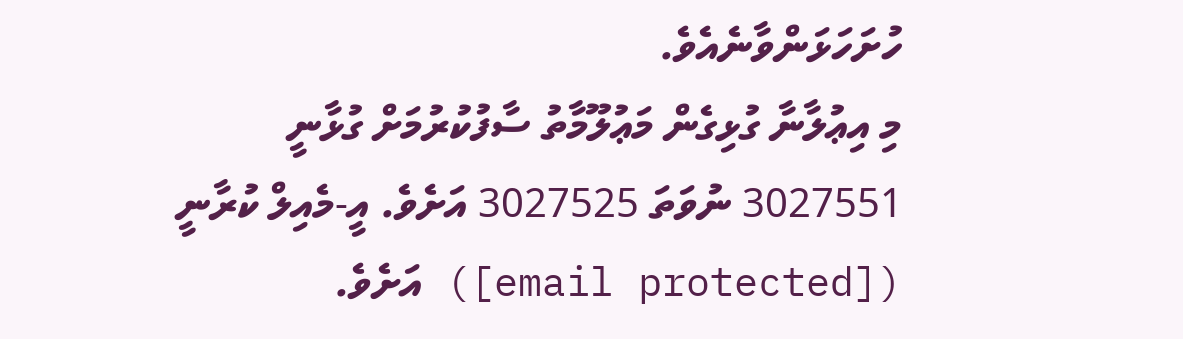ހުށަހަޅަންވާނެއެވެ.
މި އިޢުލާނާ ގުޅިގެން މަޢުލޫމާތު ސާފުކުރުމަށް ގުޅާނީ 3027551 ނުވަތަ 3027525 އަށެވެ. އީ-މެއިލް ކުރާނީ ([email protected]) އަށެވެ.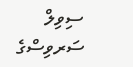ސިވިލް ސަރވިސްގެ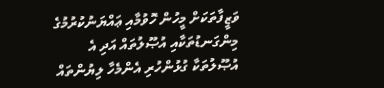ވަޒީފާތަކަށް މީހުން ހޮވުމާއި ޢައްޔަނުކުރުމުގެ މިންގަނޑުތަކާއި އުޞޫލުތައް އަދި އެ އުޞޫލުތަކާ ގުޅުންހުރި އެންމެހާ ލިޔުންތައް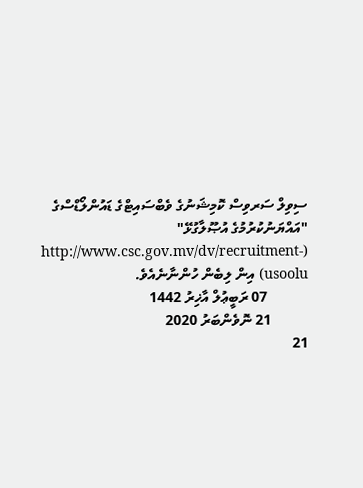ސިވިލް ސަރވިސް ކޮމިޝަނުގެ ވެބްސައިޓްގެ ޑައުންލޯޑްސްގެ "އައްޔަނުކުރުމުގެ އުޞޫލާގުޅޭ" (http://www.csc.gov.mv/dv/recruitment-usoolu) އިން ލިބެން ހުންނާނެއެވެ.
           07 ރަބީޢުލް އާޚިރު 1442
          21 ނޮވެންބަރު 2020
21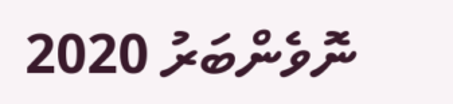ނޮވެންބަރު 2020